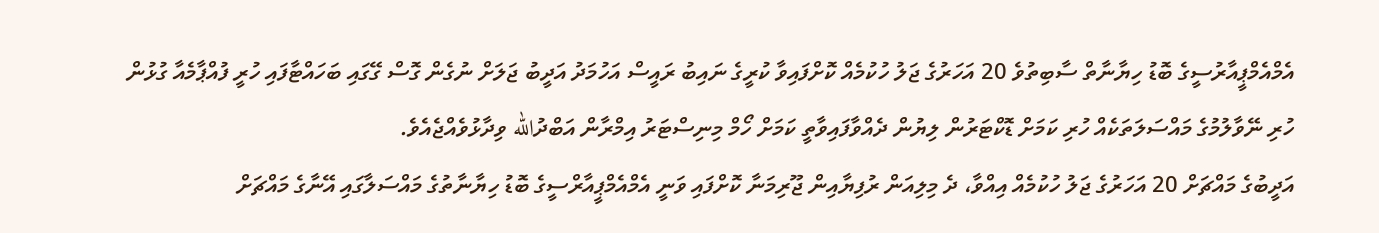އެމްއެމްޕީއާރުސީގެ ބޮޑު ހިޔާނާތް ސާބިތުވެ 20 އަހަރުގެ ޖަލު ހުކުމެއް ކޮށްފައިވާ ކުރީގެ ނައިބު ރައީސް އަހުމަދު އަދީބު ޖަލަށް ނުގެން ގޮސް ގޭގައި ބަހައްޓާފައި ހުރީ ފުއްޕާމެއާ ގުޅުން ހުރި ނޭވާލުމުގެ މައްސަލަތަކެއް ހުރި ކަމަށް ޑޮކްޓަރުން ލިޔުން ދެއްވާފައިވާތީ ކަމަށް ހޯމް މިނިސްޓަރު އިމްރާން އަބްދުالله ވިދާޅުވެއްޖެއެވެ.
އަދީބުގެ މައްޗަށް 20 އަހަރުގެ ޖަލު ހުކުމެއް އިއްވާ، ދެ މިލިއަން ރުފިޔާއިން ޖޫރިމަނާ ކޮށްފައި ވަނީ އެމްއެމްޕީއާރްސީގެ ބޮޑު ހިޔާނާތުގެ މައްސަލާގައި އޭނާގެ މައްޗަށް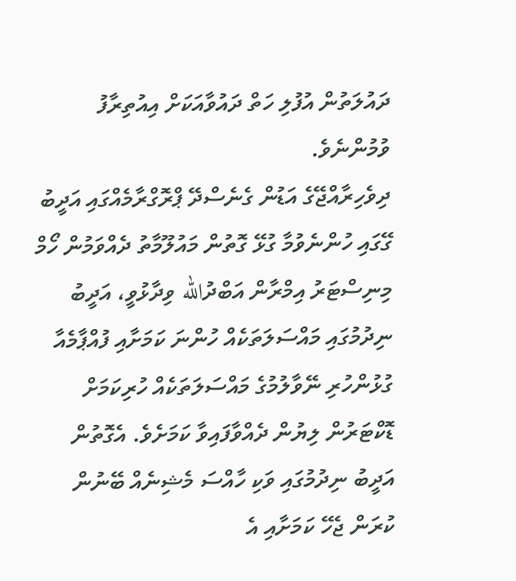ދައުލަތުން އުފުލި ހަތް ދައުވާއަކަށް އިއުތިރާފު ވުމުންނެވެ.
ދިވެހިރާއްޖޭގެ އަޑުން ގެނެސްދޭ ޕްރޮގްރާމެއްގައި އަދީބު ގޭގައި ހުންނެވުމާ ގުޅޭ ގޮތުން މައުލޫމާތު ދެއްވަމުން ހޯމް މިނިސްޓަރު އިމްރާން އަބްދުالله ވިދާޅުވީ، އަދީބު ނިދުމުގައި މައްސަލަތަކެއް ހުންނަ ކަމަށާއި ފުއްޕާމެއާ ގުޅުންހުރި ނޭވާލުމުގެ މައްސަލަތަކެއް ހުރިކަމަށް ޑޮކްޓަރުން ލިޔުން ދެއްވާފައިވާ ކަމަށެވެ. އެގޮތުން އަދީބު ނިދުމުގައި ވަކި ހާއްސަ މެޝިނެއް ބޭނުން ކުރަން ޖެހޭ ކަމަށާއި އެ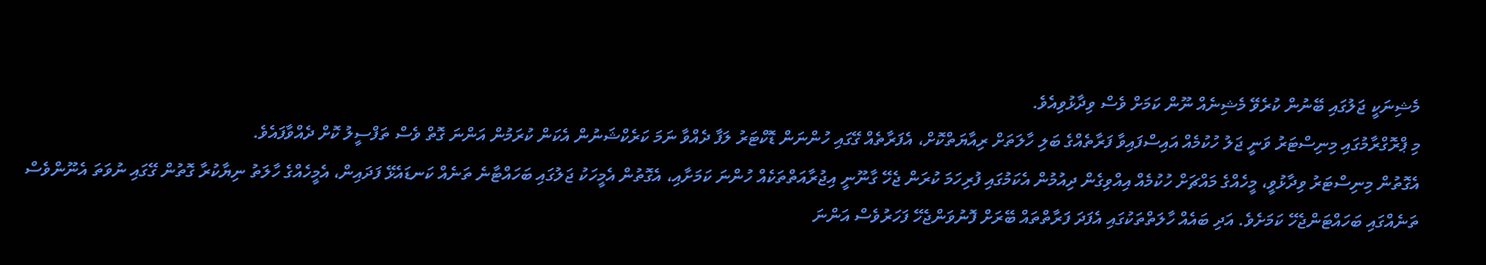މެޝިނަކީ ޖަލުގައި ބޭނުން ކުރެވޭ މެޝިނެއް ނޫން ކަމަށް ވެސް ވިދާޅުވިއެވެ.
މި ޕްރޮގްރާމުގައި މިނިސްޓަރު ވަނީ ޖަލު ހުކުމެއް އައިސްފައިވާ ފަރާތެއްގެ ބަލި ހާލަތަށް ރިއާޔަތްކޮށް، އެފަރާތެއް ގޭގައި ހުންނަން ޑޮކްޓަރު ލަފާ ދެއްވާ ނަމަ ކަރެކްޝަނުން އެކަން ކުރަމުން އަންނަ ގޮތް ވެސް ތަފްސީލު ކޮށް ދެއްވާފައެވެ.
އެގޮތުން މިނިސްޓަރު ވިދާޅުވީ، މީހެއްގެ މައްޗަށް ހުކުމެއް އިއްވިގެން ދިއުމުން އެކަމުގައި ފުރިހަމަ ކުރަން ޖެހޭ ގާނޫނީ އިޖުރާއަތްތަކެއް ހުންނަ ކަމަށާއި، އެގޮތުން އެމީހަކު ޖަލުގައި ބަހައްޓާނެ ތަނެއް ކަނޑައެޅޭ ފަދައިން، އެމީހެއްގެ ހާލަތު ނިޔާކުރާ ގޮތުން ގޭގައި ނުވަތަ އެނޫންވެސް ތަނެއްގައި ބަހައްޓަންޖެހޭ ކަމަށެވެ. އަދި ބައެއް ހާލަތްތަކުގައި އެފަދަ ފަރާތްތައް ބޭރަށް ފޮނުވަންޖެހޭ ފަހަރުވެސް އަންނަ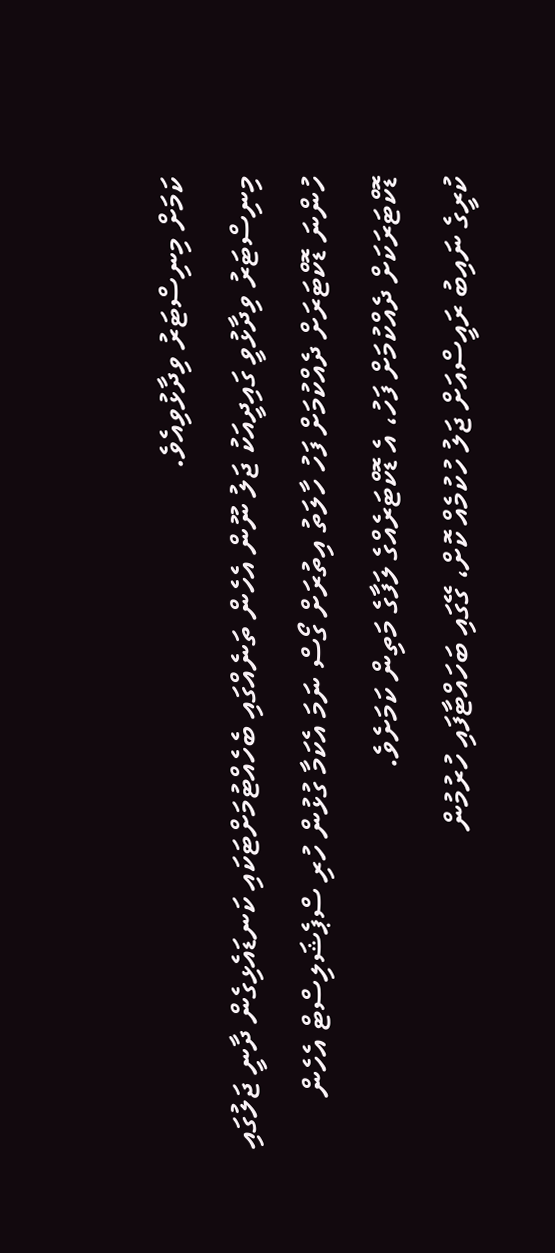ކަމަށް މިނިސްޓަރު ވިދާޅުވިއެވެ.
މިނިސްޓަރު ވިދާޅުވީ ގައިދީއަކު ޖަލު ނޫން އެހެން ތަނެއްގައި ބެހެއްޓުމަށްޓަކައި ކަނޑައެޅިގެން ދާނީ ޖަލުގައި ހުންނަ ޑޮކްޓަރަށް ދެއްކުމަށް ފަހު ހާލަތު އިތުރަށް ގޯސް ނަމަ އެކަމާ ގުޅުން ހުރި ސްޕެޝަލިސްޓް އެހެން ޑޮކްޓަރަކަށް ދެއްކުމަށް ފަހު، އެ ޑޮކްޓަރެއްގެ ލަފާގެ މަތިން ކަމަށެވެ.
ކުރީގެ ނައިބު ރައީސްއަށް ޖަލު ހުކުމެއް ކޮށް، ގޭގައި ބަހައްޓާފައި ހުރުމުން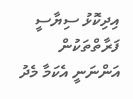އިދިކޮޅު ސިޔާސީ ފަރާތްތަކުން އަންނަނީ އެކަމާ މެދު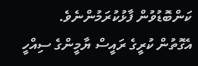ކަންބޮޑުވުން ފާޅުކުރަމުންނެވެ.
އެގޮތުން ކުރީގެ ރައީސް ޔާމީންގެ ސިއްހީ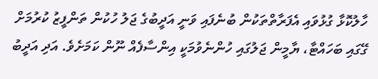ހާލުކޮޅާ ގުޅުވައި އެފަރާތްތަކުން ބުނެފައި ވަނީ އަދީބުގެ ޖަލު ހުކުން ތަންފީޒު ކުރުމަށް ގޭގައި ބަހައްޓާ، ޔާމީން ޖަލުގައި ހުންނެވުމަކީ އިންސާފެއް ނޫން ކަމަށެވެ. އަދި އަދީބު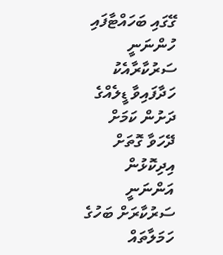ގޭގައި ބަހައްޓާފައި ހުންނަނީ ސަރުކާރާއެކު ހަދާފައިވާ ޑީލެއްގެ ދަށުން ކަމަށް ދޭހަވާ ގޮތަށް އިދިކޮޅުން އަންނަނީ ސަރުކާރަށް ބަހުގެ ހަމަލާތައް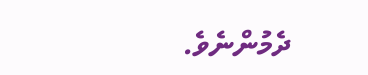ދެމުންނެވެ.